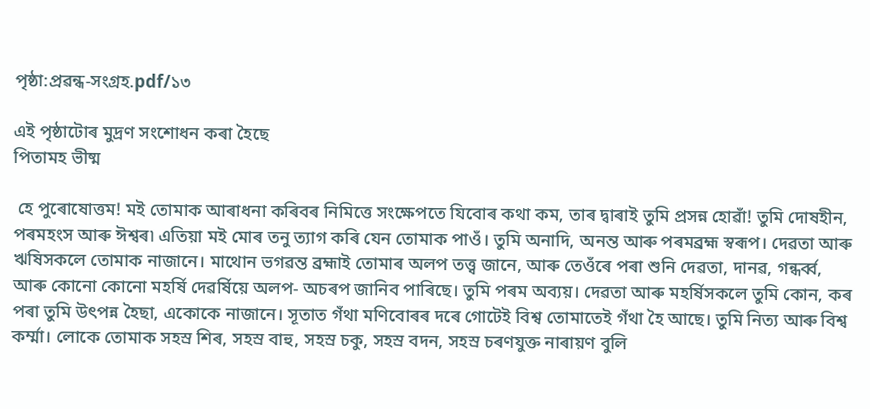পৃষ্ঠা:প্ৰৱন্ধ-সংগ্ৰহ.pdf/১৩

এই পৃষ্ঠাটোৰ মুদ্ৰণ সংশোধন কৰা হৈছে
পিতামহ ভীষ্ম

 হে পুৰোষোত্তম! মই তোমাক আৰাধনা কৰিবৰ নিমিত্তে সংক্ষেপতে যিবোৰ কথা কম, তাৰ দ্বাৰাই তুমি প্ৰসন্ন হোৱাঁ! তুমি দোষহীন, পৰমহংস আৰু ঈশ্বৰ৷ এতিয়া মই মোৰ তনু ত্যাগ কৰি যেন তোমাক পাওঁ। তুমি অনাদি, অনন্ত আৰু পৰমব্ৰহ্ম স্বৰূপ। দেৱতা আৰু ঋষিসকলে তোমাক নাজানে। মাথোন ভগৱন্ত ব্ৰহ্মাই তোমাৰ অলপ তত্ত্ব জানে, আৰু তেওঁৰে পৰা শুনি দেৱতা, দানৱ, গন্ধৰ্ব্ব, আৰু কোনো কোনো মহৰ্ষি দেৱৰ্ষিয়ে অলপ- অচৰপ জানিব পাৰিছে। তুমি পৰম অব্যয়। দেৱতা আৰু মহৰ্ষিসকলে তুমি কোন, কৰ পৰা তুমি উৎপন্ন হৈছা, একোকে নাজানে। সূতাত গঁথা মণিবোৰৰ দৰে গোটেই বিশ্ব তোমাতেই গঁথা হৈ আছে। তুমি নিত্য আৰু বিশ্ব কৰ্ম্মা। লোকে তোমাক সহস্ৰ শিৰ, সহস্ৰ বাহু, সহস্ৰ চকু, সহস্ৰ বদন, সহস্ৰ চৰণযুক্ত নাৰায়ণ বুলি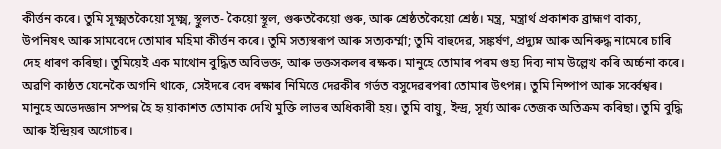কীৰ্ত্তন কৰে। তুমি সূক্ষ্মতকৈয়ো সূক্ষ্ম, স্থুলত- কৈয়ো স্থূল, গুৰুতকৈয়ো গুৰু, আৰু শ্ৰেষ্ঠতকৈয়ো শ্ৰেষ্ঠ। মন্ত্ৰ, মন্ত্ৰাৰ্থ প্ৰকাশক ব্ৰাহ্মণ বাক্য, উপনিষৎ আৰু সামবেদে তোমাৰ মহিমা কীৰ্ত্তন কৰে। তুমি সত্যস্বৰূপ আৰু সত্যকৰ্ম্মা; তুমি বাহুদেৱ, সঙ্কৰ্ষণ, প্ৰদ্যুম্ন আৰু অনিৰুদ্ধ নামেৰে চাৰি দেহ ধাৰণ কৰিছা। তুমিয়েই এক মাথোন বুদ্ধিত অবিভক্ত, আৰু ভক্তসকলৰ ৰক্ষক। মানুহে তোমাৰ পৰম গুহ্য দিব্য নাম উল্লেখ কৰি অৰ্চ্চনা কৰে। অৱণি কাষ্ঠত যেনেকৈ অগনি থাকে, সেইদৰে বেদ ৰক্ষাৰ নিমিত্তে দেৱকীৰ গৰ্ভত বসুদেৱৰপৰা তোমাৰ উৎপন্ন। তুমি নিষ্পাপ আৰু সৰ্ব্বেশ্বৰ। মানুহে অভেদজ্ঞান সম্পন্ন হৈ হৃ য়াকাশত তোমাক দেখি মুক্তি লাভৰ অধিকাৰী হয়। তুমি বায়ু, ইন্দ্ৰ, সূৰ্য্য আৰু তেজক অতিক্ৰম কৰিছা। তুমি বুদ্ধি আৰু ইন্দ্ৰিয়ৰ অগোচৰ।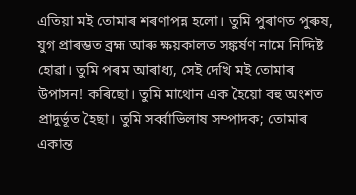এতিয়া মই তোমাৰ শৰণাপন্ন হলো। তুমি পুৰাণত পুৰুষ, যুগ প্ৰাৰম্ভত ব্ৰহ্ম আৰু ক্ষয়কালত সঙ্কৰ্ষণ নামে নিদ্দিষ্ট হোৱা। তুমি পৰম আৰাধ্য, সেই দেখি মই তোমাৰ উপাসন! কৰিছো। তুমি মাথোন এক হৈয়ো বহু অংশত প্ৰাদুৰ্ভূত হৈছা। তুমি সৰ্ব্বাভিলাষ সম্পাদক; তোমাৰ একান্ত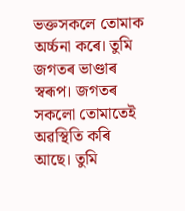ভক্তসকলে তোমাক অৰ্চ্চনা কৰে। তুমি জগতৰ ভাণ্ডাৰ স্বৰূপ। জগতৰ সকলো তোমাতেই অৱস্থিতি কৰি আছে। তুমি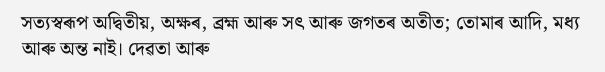সত্যস্বৰূপ অদ্বিতীয়, অক্ষৰ, ব্ৰহ্ম আৰু সৎ আৰু জগতৰ অতীত; তোমাৰ আদি, মধ্য আৰু অন্ত নাই। দেৱতা আৰু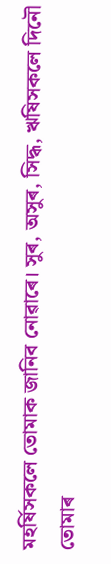মহৰ্ষিসকলে তোমাক জানিব নোৱাৰে। সুৰ, অসুৰ, সিদ্ধ, ঋষিসকলে দিনৌ তোমাৰ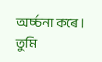অৰ্চ্চনা কৰে। তুমি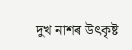দুখ নাশৰ উৎকৃষ্ট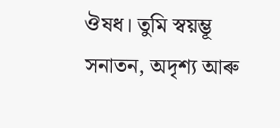ঔষধ। তুমি স্বয়ম্ভূ সনাতন, অদৃশ্য আৰু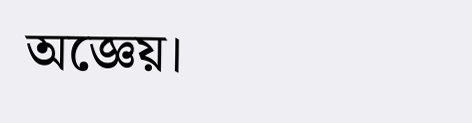অজ্ঞেয়।